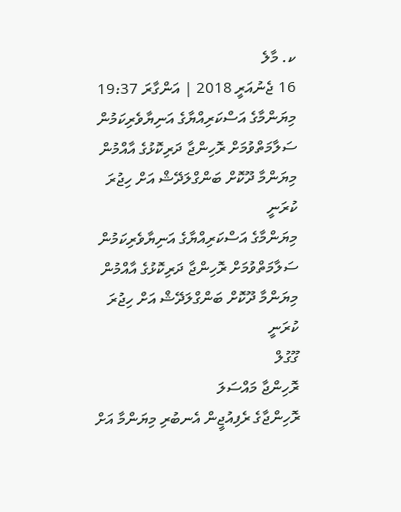ކ. މާލެ
16 ޖެނުއަރީ 2018 | އަންގާރަ 19:37
މިޔަންމާގެ އަސްކަރިއްޔާގެ އަނިޔާވެރިކަމުން ސަލާމަތްވުމަށް ރޮހިންޖާ ދަރިކޮޅުގެ އާއްމުން މިޔަންމާ ދޫކޮށް ބަންގްލަދޭޝް އަށް ހިޖުރަ ކުރަނީ
މިޔަންމާގެ އަސްކަރިއްޔާގެ އަނިޔާވެރިކަމުން ސަލާމަތްވުމަށް ރޮހިންޖާ ދަރިކޮޅުގެ އާއްމުން މިޔަންމާ ދޫކޮށް ބަންގްލަދޭޝް އަށް ހިޖުރަ ކުރަނީ
ގޫގުލް
ރޮހިންޖާ މައްސަލަ
ރޮހިންޖާގެ ރެފިއުޖީން އެނބުރި މިޔަންމާ އަށް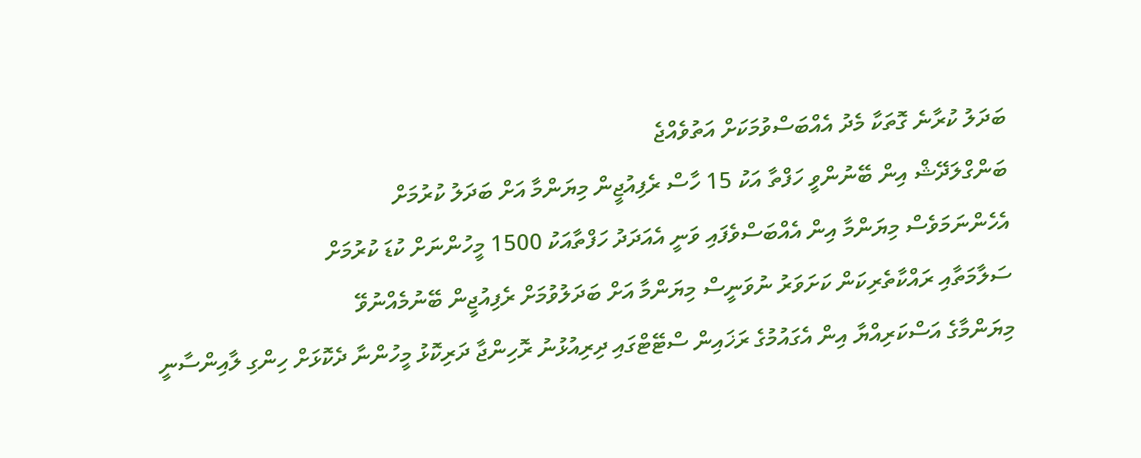ބަދަލު ކުރާނެ ގޮތަކާ މެދު އެއްބަސްވުމަކަށް އަތުވެއްޖެ
ބަންގްލަދޭޝް އިން ބޭނުންވީ ހަފްތާ އަކު 15 ހާސް ރެފިއުޖީން މިޔަންމާ އަށް ބަދަލު ކުރުމަށް
އެހެންނަމަވެސް މިޔަންމާ އިން އެއްބަސްވެފައި ވަނީ އެއަދަދު ހަފްތާއަކު 1500 މީހުންނަށް ކުޑަ ކުރުމަށް
ސަލާމަތާއި ރައްކާތެރިކަން ކަށަވަރު ނުވަނީސް މިޔަންމާ އަށް ބަދަލުވުމަށް ރެފިއުޖީން ބޭނުމެއްނުވޭ
މިޔަންމާގެ އަސްކަރިއްޔާ އިން އެގައުމުގެ ރަޚައިން ސްޓޭޓްގައި ދިރިއުޅުނު ރޮހިންޖާ ދަރިކޮޅު މީހުންނާ ދެކޮޅަށް ހިންގި ލާއިންސާނީ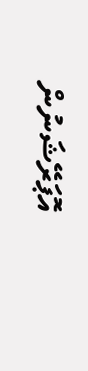އޮޕަރޭޝަނުން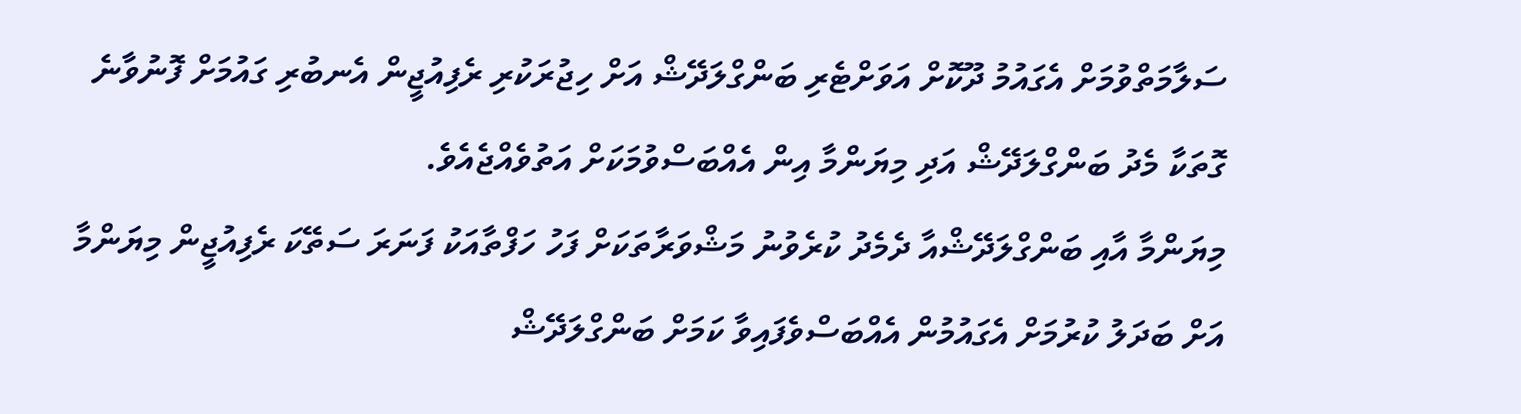ސަލާމަތްވުމަށް އެގައުމު ދޫކޮށް އަވަށްޓެރި ބަންގްލަދޭޝް އަށް ހިޖުރަކުރި ރެފިއުޖީން އެނބުރި ގައުމަށް ފޮނުވާނެ ގޮތަކާ މެދު ބަންގްލަދޭޝް އަދި މިޔަންމާ އިން އެއްބަސްވުމަކަށް އަތުވެއްޖެއެވެ.
މިޔަންމާ އާއި ބަންގްލަދޭޝްއާ ދެމެދު ކުރެވުނު މަޝްވަރާތަކަށް ފަހު ހަފްތާއަކު ފަނަރަ ސަތޭކަ ރެފިއުޖީން މިޔަންމާ އަށް ބަދަލު ކުރުމަށް އެގައުމުން އެއްބަސްވެފައިވާ ކަމަށް ބަންގްލަދޭޝް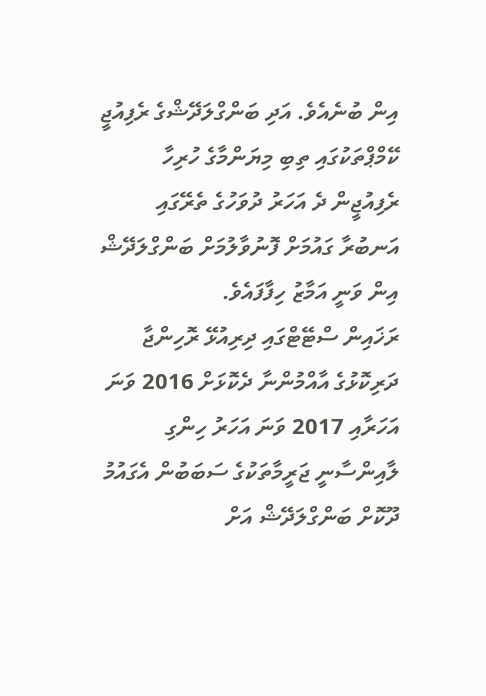އިން ބުނެއެވެ. އަދި ބަންގްލަދޭޝްގެ ރެފިއުޖީ ކޭމްޕްތަކުގައި ތިބި މިޔަންމާގެ ހުރިހާ ރެފިއުޖީން ދެ އަހަރު ދުވަހުގެ ތެރޭގައި އަނބުރާ ގައުމަށް ފޮނުވާލުމަށް ބަންގްލަދޭޝް އިން ވަނީ އަމާޒު ހިފާފައެވެ.
ރަޚައިން ސްޓޭޓްގައި ދިރިއުޅޭ ރޮހިންޖާ ދަރިކޮޅުގެ އާއްމުންނާ ދެކޮޅަށް 2016 ވަނަ އަހަރާއި 2017 ވަނަ އަހަރު ހިންގި ލާއިންސާނީ ޖަރީމާތަކުގެ ސަބަބުން އެގައުމު ދޫކޮށް ބަންގްލަދޭޝް އަށް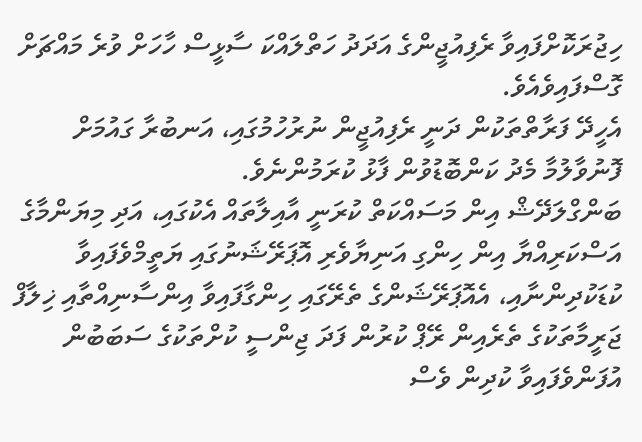ހިޖުރަކޮށްފައިވާ ރެފިއުޖީންގެ އަދަދު ހަތްލައްކަ ސާޅީސް ހާހަށް ވުރެ މައްޗަށް ގޮސްފައިވެއެވެ.
އެހީދޭ ފަރާތްތަކުން ދަނީ ރެފިއުޖީން ނުރުހުމުގައި، އަނބުރާ ގައުމަށް ފޮނުވާލުމާ މެދު ކަންބޮޑުވުން ފާޅު ކުރަމުންނެވެ.
ބަންގްލަދޭޝް އިން މަސައްކަތް ކުރަނީ އާއިލާތައް އެކުގައި، އަދި މިޔަންމާގެ އަސްކަރިއްޔާ އިން ހިންގި އަނިޔާވެރި އޮޕަރޭޝަނުގައި ޔަތީމްވެފައިވާ ކުޑަކުދިންނާއި، އެއޮޕަރޭޝަންގެ ތެރޭގައި ހިންގާފައިވާ އިންސާނިއްތާއި ޚިލާފް ޖަރީމާތަކުގެ ތެރެއިން ރޭޕް ކުރުން ފަދަ ޖިންސީ ކުށްތަކުގެ ސަބަބުން އުފަންވެފައިވާ ކުދިން ވެސް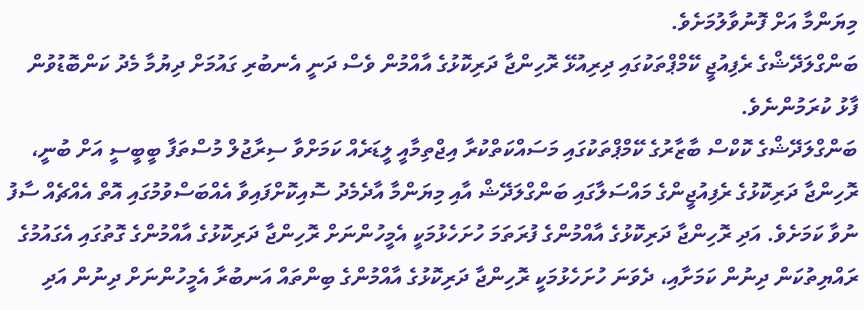މިޔަންމާ އަށް ފޮނުވާލުމަށެވެ.
ބަންގްލަދޭޝްގެ ރެފިއުޖީ ކޭމްޕްތަކުގައި ދިރިއުޅޭ ރޮހިންޖާ ދަރިކޮޅުގެ އާއްމުން ވެސް ދަނީ އެނބުރި ގައުމަށް ދިޔުމާ މެދު ކަންބޮޑުވުން ފާޅު ކުރަމުންނެވެ.
ބަންގްލަދޭޝްގެ ކޮކްސް ބާޒާރުގެ ކޭމްޕްތަކުގައި މަސައްކަތްކުރާ އިޖްތިމާއީ ލީޑަރެއް ކަމަށްވާ ސިރާޖުލް މުސްތަފާ ބީބީސީ އަށް ބުނީ، ރޮހިންޖާ ދަރިކޮޅުގެ ރެފިއުޖީންގެ މައްސަލާގައި ބަންގްލަދޭޝް އާއި މިޔަންމާ އާދެމެދު ސޮއިކޮށްފައިވާ އެއްބަސްވުމުގައި އޮތް އެއްޗެއް ސާފު ނުވާ ކަމަށެވެ. އަދި ރޮހިންޖާ ދަރިކޮޅުގެ އާއްމުންގެ ފުރަތަމަ ހުށަހެޅުމަކީ އެމީހުންނަށް ރޮހިންޖާ ދަރިކޮޅުގެ އާއްމުންގެ ގޮތުގައި އެގައުމުގެ ރައްޔިތުކަން ދިނުން ކަމަށާއި، ދެވަނަ ހުށަހެޅުމަކީ ރޮހިންޖާ ދަރިކޮޅުގެ އާއްމުންގެ ބިންތައް އަނބުރާ އެމީހުންނަށް ދިނުން އަދި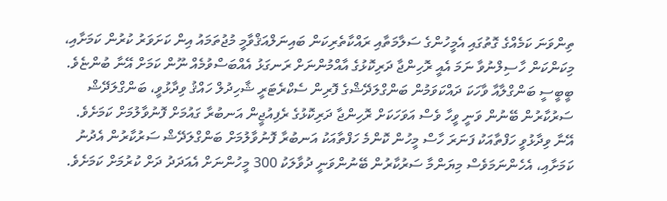ތިންވަނަ ކަމެއްގެ ގޮތުގައި އެމީހުންގެ ސަލާމަތާއި ރައްކާތެރިކަން ބައިނަލްއަޤްވާމީ މުޖުތަމައު އިން ކަށަވަރު ކުރުން ކަމަށާއި، މިކަންކަން ހާސިލްނުވާ ނަމަ އެއީ ރޮހިންޖާ ދަރިކޮޅުގެ އާއްމުންނަށް ރަނގަޅު އެއްބަސްވުމެއް ނޫން ކަމަށް އޭނާ ބުންޏެވެ.
ބީބީސީ ބަންގްލާއާ ވާހަކަ ދައްކަވަމުން ބަންގްލަދޭޝްގެ ފޮރިން ސެކްރެޓަރީ ޝާހިދުލް ހައްޤު ވިދާޅުވީ، ބަންގްލަދޭޝް ސަރުކާރުން ބޭނުން ވަނީ ވީހާ ވެސް އަވަހަކަށް ރޮހިންޖާ ދަރިކޮޅުގެ ރެފިއުޖީން އަނބުރާ ގައުމަށް ފޮނުވާލުމަށް ކަމަށެވެ.
އޭނާ ވިދާޅުވީ ހަފްތާއަކު ފަނަރަ ހާސް މީހުން ކޮންމެ ހަފްތާއަކު އަނބުރާ ފޮނުވާލުމަށް ބަންގްލަދޭޝް ސަރުކާރުން އެދުނު ކަމަށާއި، އެހެންނަމަވެސް މިޔަންމާ ސަރުކާރުން ބޭނުންވަނީ ދުވާލަކު 300 މީހުންނަށް އެއަދަދު ދަށް ކުރުމަށް ކަމަށެވެ.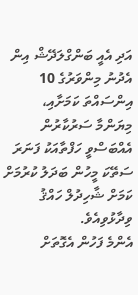އަދި އެއީ ބަންގްލަދޭޝް އިން އެދުނު މިންވަރުގެ 10 އިންސައްތަ ކަމަށާއި، މިޔަންމާ ސަރުކާރުން އެއްބަސްވީ ހަފްތާއަކު ފަނަރަ ސަތޭކަ މީހުން ބަދަލު ކުރުމަށް ކަމަށް ޝާހިދުލް ހައްޤު ވިދާޅުވިއެވެ.
އެންމެ ފަހުން އެގޮތަށް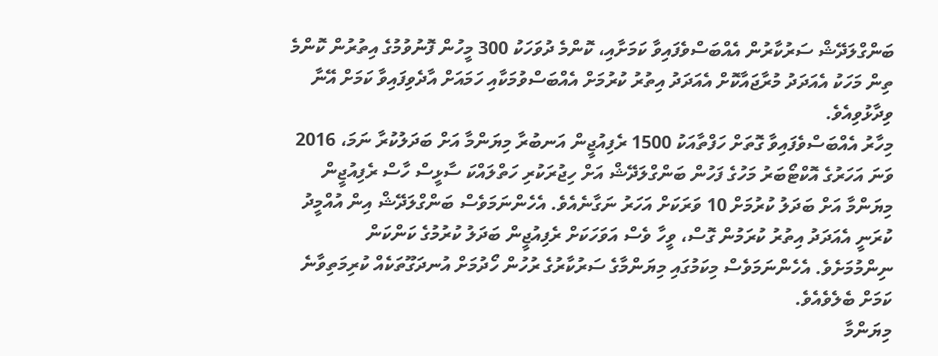ބަންގްލަދޭޝް ސަރުކާރުން އެއްބަސްވެފައިވާ ކަމަށާއި، ކޮންމެ ދުވަހަކު 300 މީހުން ފޮނުވުމުގެ އިތުރުން ކޮންމެ ތިން މަހަކު އެއަދަދު މުރާޖައާކޮށް އެއަދަދު އިތުރު ކުރުމަށް އެއްބަސްވުމަކާއި ހަމައަށް އާދެވިފައިވާ ކަމަށް އޭނާ ވިދާޅުވިއެވެ.
މިހާރު އެއްބަސްވެފައިވާ ގޮތަށް ހަފްތާއަކު 1500 ރެފިއުޖީން އަނބުރާ މިޔަންމާ އަށް ބަދަލުކުރާ ނަމަ، 2016 ވަނަ އަހަރުގެ އޮކްޓޯބަރު މަހުގެ ފަހުން ބަންގްލަދޭޝް އަށް ހިޖުރަކުރި ހަތްލައްކަ ސާޅީސް ހާސް ރެފިއުޖީން މިޔަންމާ އަށް ބަދަލު ކުރުމަށް 10 ވަރަކަށް އަހަރު ނަގާނެއެވެ. އެހެންނަމަވެސް ބަންގްލަދޭޝް އިން އުއްމީދު ކުރަނީ އެއަދަދު އިތުރު ކުރަމުން ގޮސް، ވީހާ ވެސް އަވަހަކަށް ރެފިއުޖީން ބަދަލު ކުރުމުގެ ކަންކަން ނިންމުމަށެވެ. އެހެންނަމަވެސް މިކަމުގައި މިޔަންމާގެ ސަރުކާރުގެ ރުހުން ހޯދުމަށް އުނދަގޫތަކެއް ކުރިމަތިވާނެ ކަމަށް ބެލެވެއެވެ.
މިޔަންމާ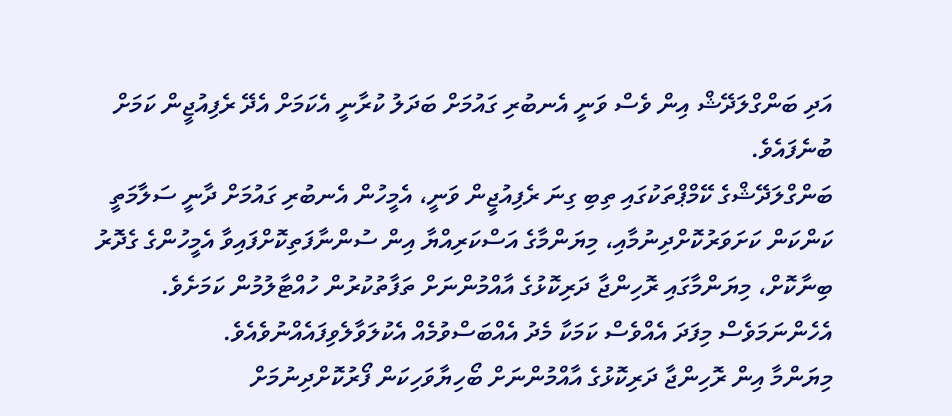އަދި ބަންގްލަދޭޝް އިން ވެސް ވަނީ އެނބުރި ގައުމަށް ބަދަލު ކުރާނީ އެކަމަށް އެދޭ ރެފިއުޖީން ކަމަށް ބުނެފައެވެ.
ބަންގްލަދޭޝްގެ ކޭމްޕްތަކުގައި ތިބި ގިނަ ރެފިއުޖީން ވަނީ، އެމީހުން އެނބުރި ގައުމަށް ދާނީ ސަލާމަތީ ކަންކަން ކަށަވަރުކޮށްދިނުމާއި، މިޔަންމާގެ އަސްކަރިއްޔާ އިން ސުންނާފަތިކޮށްފައިވާ އެމީހުންގެ ގެދޮރު ބިނާކޮށް، މިޔަންމާގައި ރޮހިންޖާ ދަރިކޮޅުގެ އާއްމުންނަށް ތަފާތުކުރުން ހުއްޓާލުމުން ކަމަށެވެ. އެހެންނަމަވެސް މިފަދަ އެއްވެސް ކަމަކާ މެދު އެއްބަސްވުމެއް އެކުލަވާލެވިފައެއްނުވެއެވެ.
މިޔަންމާ އިން ރޮހިންޖާ ދަރިކޮޅުގެ އާއްމުންނަށް ބޯހިޔާވަހިކަން ފޯރުކޮށްދިނުމަށް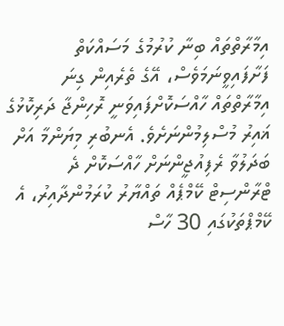އިމާރާތްތައް ބިނާ ކުރުމުގެ މަސައްކަތް ފަށާފައިވީނަމަވެސް، އޭގެ ތެރެއިން ގިނަ އިމާރާތްތައް ހާއްސަކޮށްފައިވަނީ ރޮހިންޖާ ދަރިކޮޅުގެ ޣައިރު މުސްލިމުންނަށެވެ. އެނބުރި މިޔަންމާ އަށް ބަދަލުވާ ރެފިއުޖީންނަށް ހާއްސަކޮށް ދެ ޓްރާންސިޓް ކޭމްޕެއް ތައްޔާރު ކުރަމުންދާއިރު، އެ ކޭމްޕްތަކުގައި 30 ހާސް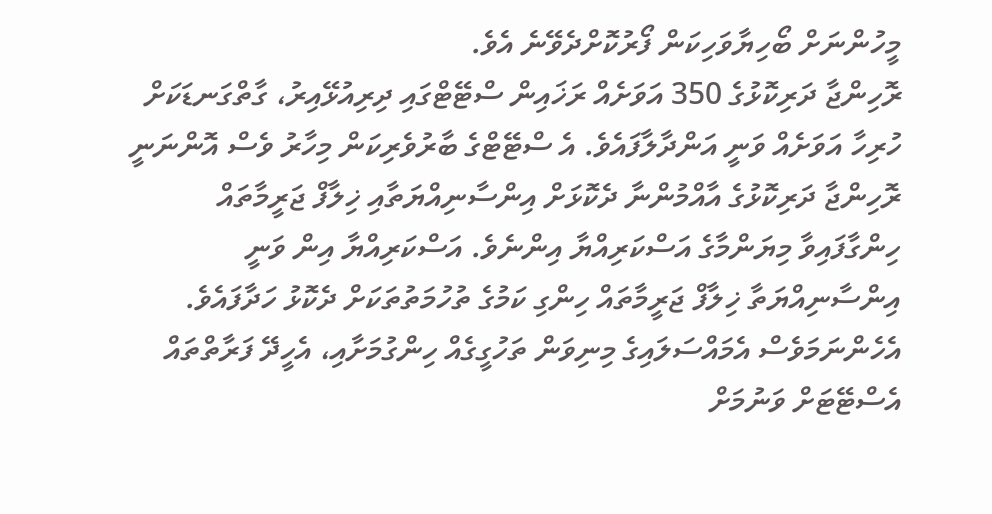މީހުންނަށް ބޯހިޔާވަހިކަން ފޯރުކޮށްދެވޭނެ އެވެ.
ރޮހިންޖާ ދަރިކޮޅުގެ 350 އަވަށެއް ރަޚައިން ސްޓޭޓްގައި ދިރިއުޅޭއިރު، ގާތްގަނޑަކަށް ހުރިހާ އަވަށެއް ވަނީ އަންދާލާފައެވެ. އެ ސްޓޭޓްގެ ބާރުވެރިކަން މިހާރު ވެސް އޮންނަނީ ރޮހިންޖާ ދަރިކޮޅުގެ އާއްމުންނާ ދެކޮޅަށް އިންސާނިއްޔަތާއި ޚިލާފް ޖަރީމާތައް ހިންގާފައިވާ މިޔަންމާގެ އަސްކަރިއްޔާ އިންނެވެ. އަސްކަރިއްޔާ އިން ވަނީ އިންސާނިއްޔަތާ ޚިލާފް ޖަރީމާތައް ހިންގި ކަމުގެ ތުހުމަތުތަކަށް ދެކޮޅު ހަދާފައެވެ. އެހެންނަމަވެސް އެމައްސަލައިގެ މިނިވަން ތަހުގީގެއް ހިންގުމަށާއި، އެހީދޭ ފަރާތްތައް އެސްޓޭޓަށް ވަނުމަށް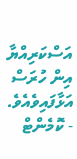އަސްކަރިއްޔާ އިން ހުރަސް އަޅާފައިވެއެވެ.
- ކޮމެންޓް